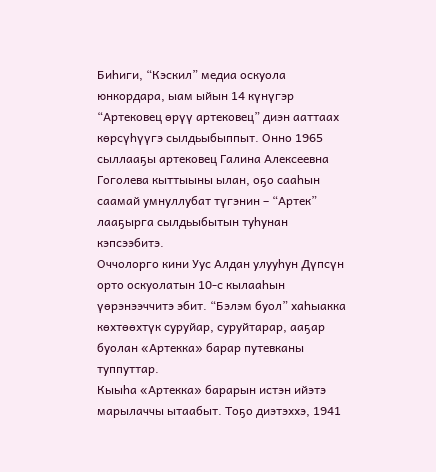Биһиги, “Кэскил” медиа оскуола юнкордара, ыам ыйын 14 күнүгэр “Артековец өрүү артековец” диэн ааттаах көрсүһүүгэ сылдьыбыппыт. Онно 1965 сыллааҕы артековец Галина Алексеевна Гоголева кыттыыны ылан, оҕо сааһын саамай умнуллубат түгэнин – “Артек” лааҕырга сылдьыбытын туһунан кэпсээбитэ.
Оччолорго кини Уус Алдан улууһун Дүпсүн орто оскуолатын 10-с кылааһын үөрэнээччитэ эбит. “Бэлэм буол” хаһыакка көхтөөхтүк суруйар, суруйтарар, ааҕар буолан «Артекка» барар путевканы туппуттар.
Кыыһа «Артекка» барарын истэн ийэтэ марылаччы ытаабыт. Тоҕо диэтэххэ, 1941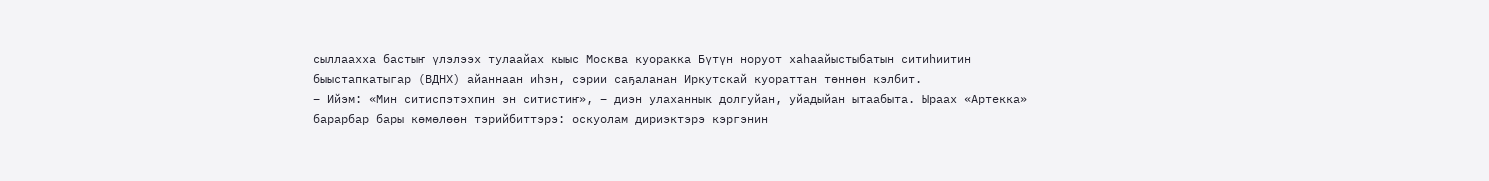сыллаахха бастыҥ үлэлээх тулаайах кыыс Москва куоракка Бүтүн норуот хаһаайыстыбатын ситиһиитин быыстапкатыгар (ВДНХ) айаннаан иһэн, сэрии саҕаланан Иркутскай куораттан төннөн кэлбит.
– Ийэм: «Мин ситиспэтэхпин эн ситистиҥ», – диэн улаханнык долгуйан, уйадыйан ытаабыта. Ыраах «Артекка» барарбар бары көмөлөөн тэрийбиттэрэ: оскуолам дириэктэрэ кэргэнин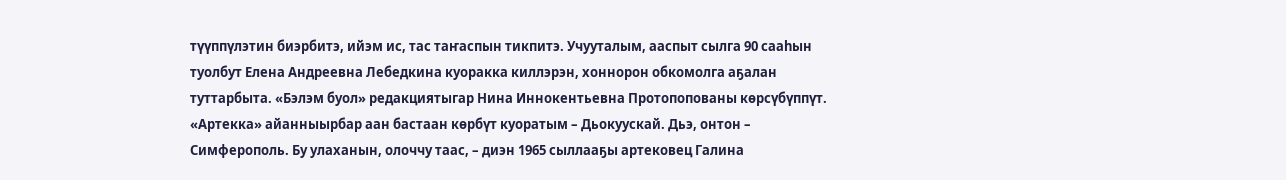түүппүлэтин биэрбитэ, ийэм ис, тас таҥаспын тикпитэ. Учууталым, ааспыт сылга 90 сааһын туолбут Елена Андреевна Лебедкина куоракка киллэрэн, хоннорон обкомолга аҕалан туттарбыта. «Бэлэм буол» редакциятыгар Нина Иннокентьевна Протопопованы көрсүбүппүт. «Артекка» айанныырбар аан бастаан көрбүт куоратым – Дьокуускай. Дьэ, онтон – Симферополь. Бу улаханын, олоччу таас, – диэн 1965 сыллааҕы артековец Галина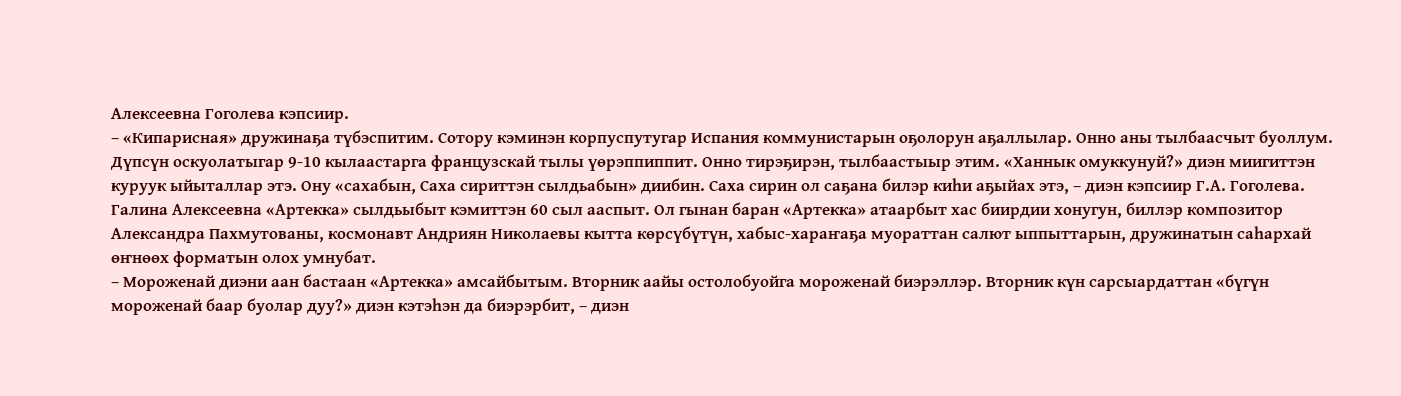Алексеевна Гоголева кэпсиир.
– «Кипарисная» дружинаҕа түбэспитим. Сотору кэминэн корпуспутугар Испания коммунистарын оҕолорун аҕаллылар. Онно аны тылбаасчыт буоллум. Дүпсүн оскуолатыгар 9-10 кылаастарга французскай тылы үөрэппиппит. Онно тирэҕирэн, тылбаастыыр этим. «Ханнык омуккунуй?» диэн миигиттэн куруук ыйыталлар этэ. Ону «сахабын, Саха сириттэн сылдьабын» диибин. Саха сирин ол саҕана билэр киһи аҕыйах этэ, – диэн кэпсиир Г.А. Гоголева.
Галина Алексеевна «Артекка» сылдьыбыт кэмиттэн 60 сыл ааспыт. Ол гынан баран «Артекка» атаарбыт хас биирдии хонугун, биллэр композитор Александра Пахмутованы, космонавт Андриян Николаевы кытта көрсүбүтүн, хабыс-хараҥаҕа муораттан салют ыппыттарын, дружинатын саһархай өҥнөөх форматын олох умнубат.
– Мороженай диэни аан бастаан «Артекка» амсайбытым. Вторник аайы остолобуойга мороженай биэрэллэр. Вторник күн сарсыардаттан «бүгүн мороженай баар буолар дуу?» диэн кэтэһэн да биэрэрбит, – диэн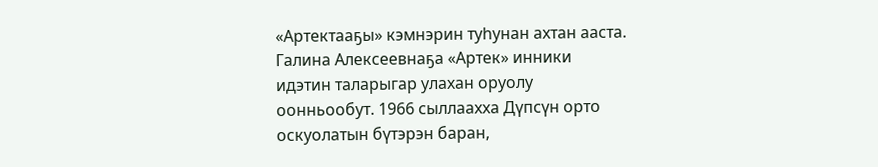«Артектааҕы» кэмнэрин туһунан ахтан ааста.
Галина Алексеевнаҕа «Артек» инники идэтин таларыгар улахан оруолу оонньообут. 1966 сыллаахха Дүпсүн орто оскуолатын бүтэрэн баран,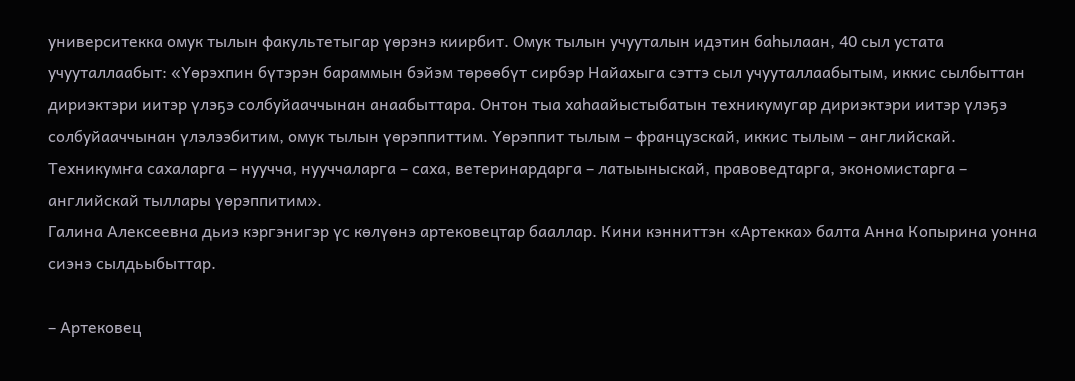университекка омук тылын факультетыгар үөрэнэ киирбит. Омук тылын учууталын идэтин баһылаан, 40 сыл устата учууталлаабыт: «Үөрэхпин бүтэрэн бараммын бэйэм төрөөбүт сирбэр Найахыга сэттэ сыл учууталлаабытым, иккис сылбыттан дириэктэри иитэр үлэҕэ солбуйааччынан анаабыттара. Онтон тыа хаһаайыстыбатын техникумугар дириэктэри иитэр үлэҕэ солбуйааччынан үлэлээбитим, омук тылын үөрэппиттим. Үөрэппит тылым – французскай, иккис тылым – английскай. Техникумҥа сахаларга – нуучча, нууччаларга – саха, ветеринардарга – латыыныскай, правоведтарга, экономистарга – английскай тыллары үөрэппитим».
Галина Алексеевна дьиэ кэргэнигэр үс көлүөнэ артековецтар бааллар. Кини кэнниттэн «Артекка» балта Анна Копырина уонна сиэнэ сылдьыбыттар.

– Артековец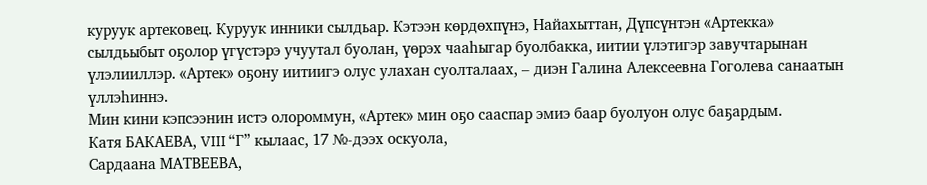куруук артековец. Куруук инники сылдьар. Кэтээн көрдөхпүнэ, Найахыттан, Дүпсүнтэн «Артекка» сылдьыбыт оҕолор үгүстэрэ учуутал буолан, үөрэх чааһыгар буолбакка, иитии үлэтигэр завучтарынан үлэлииллэр. «Артек» оҕону иитиигэ олус улахан суолталаах, – диэн Галина Алексеевна Гоголева санаатын үллэһиннэ.
Мин кини кэпсээнин истэ олороммун, «Артек» мин оҕо сааспар эмиэ баар буолуон олус баҕардым.
Катя БАКАЕВА, VIII “Г” кылаас, 17 №-дээх оскуола,
Сардаана МАТВЕЕВА,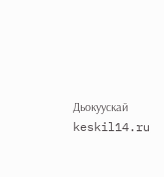Дьокуускай
keskil14.ru